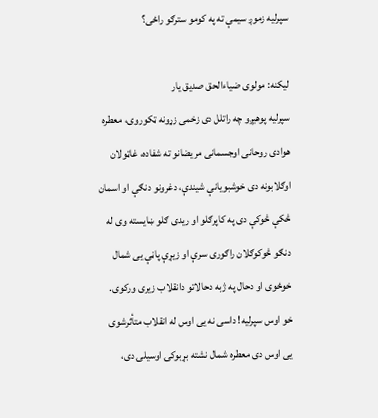سپرلیه زموږ سیمې ته په کومو سترګو راځی؟

لیکنه: مولوی ضیاءالحق صدیق یار
سپرلیه پوهیږو چه راتلل دی زخمی زړونه ټکوروی، معطره هوادی روحانی اوجسمانی مریضانو ته شفاده، غاټولان اوګلابونه دی خوشبویانې شیندې، دغرونو دنګې او اسمان څکې څوکې دی په کاپرګلو او ریدی ګلو ښایسته وی له دنګو څوکوګلان راګوری سرې او زیړې پاڼې یی شمال خوځوی او دحال په ژبه دحالاتو دانقلاب زیری ورکوی.
خو اوس سپرلیه! داسی نه یی اوس له انقلاب متأثرشوی یی اوس دی معطره شمال نشته بړبوکۍ اوسیلۍ دی،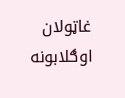غاټولان اوګلابونه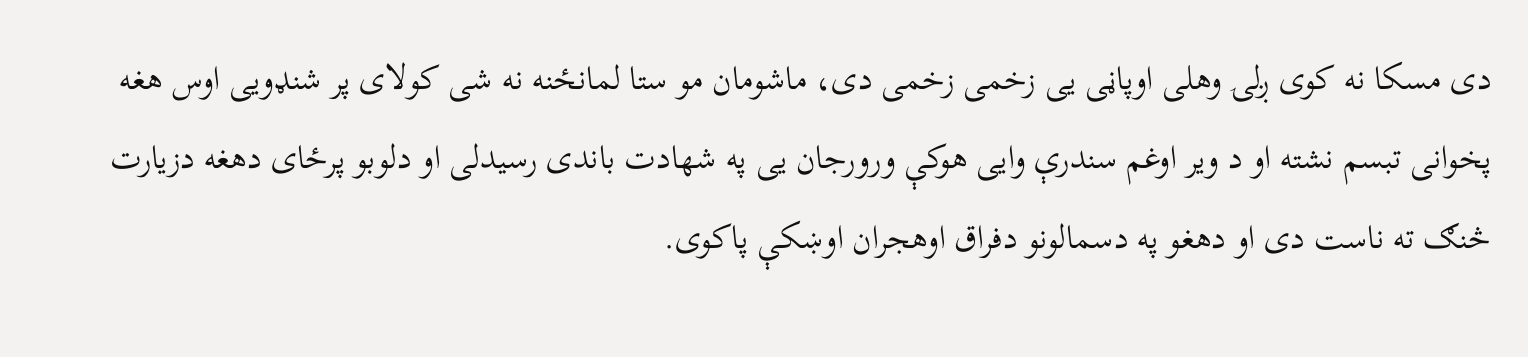دی مسکا نه کوی ږلۍ وهلی اوپاڼی یی زخمی زخمی دی، ماشومان مو ستا لمانځنه نه شی کولای پر شنډویی اوس هغه پخوانی تبسم نشته او د ویر اوغم سندرې وایی هوکې ورورجان یی په شهادت باندی رسیدلی او دلوبو پرځای دهغه دزیارت څنګ ته ناست دی او دهغو په دسمالونو دفراق اوهجران اوښکې پاکوی.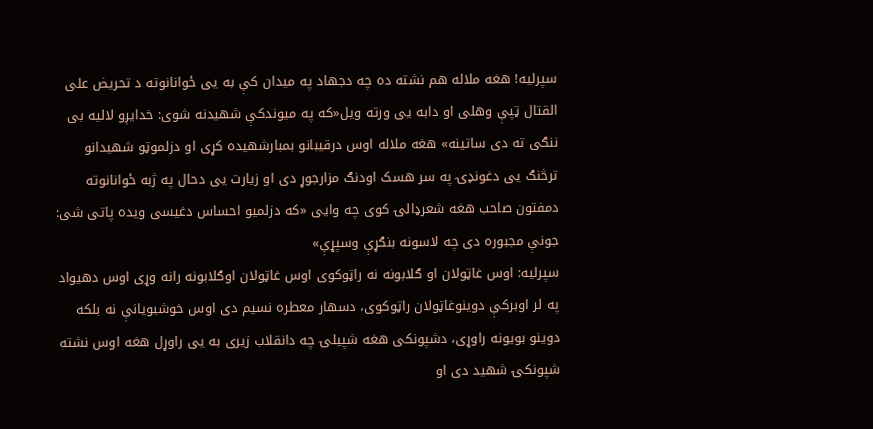سپرلیه! هغه ملاله هم نشته ده چه دجهاد په میدان کې به یی ځوانانوته د تحریض علی القتال ټپې وهلی او دابه یی ورته ویل«که په میوندکې شهیدنه شوی: خدایږو لالیه بی ننګی ته دی ساتینه» هغه ملاله اوس درقیبانو بمبارشهیده کړی او دزلموټو شهیدانو ترڅنګ یی دغونډۍ په سر هسک اودنګ مزارجوړ دی او زیارت یی دحال په ژبه ځوانانوته دمفتون صاحب هغه شعرډالۍ کوی چه وایی «که دزلمیو احساس دغیسی ویده پاتی شی: جونې مجبوره دی چه لاسونه بنګړې وسپړې»
سپرلیه: اوس غاټولان او ګلابونه نه راټوکوی اوس غاټولان اوګلابونه رانه وړی اوس دهیواد په لر اوبرکې دوینوغاټولان راټوکوی، دسهار معطره نسیم دی اوس خوشبویانې نه بلکه دوینو بویونه راوړی، دشپونکی هغه شپیلۍ چه دانقلاب زیری به یی راوړل هغه اوس نشته شپونکۍ شهید دی او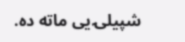شپیلۍ یی ماته ده.